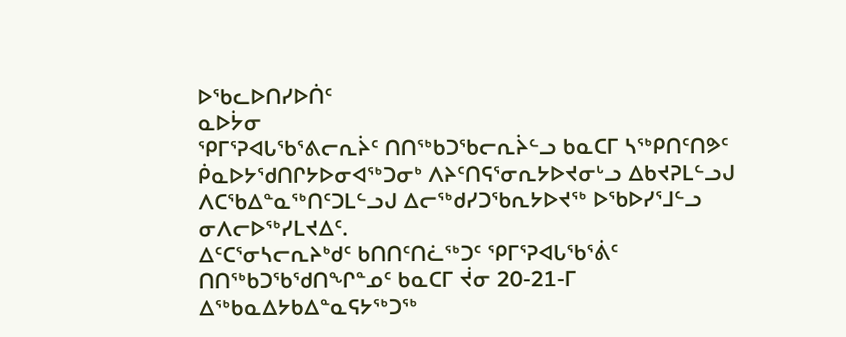ᐅᖃᓚᐅᑎᓯᐅᑏᑦ
ᓇᐅᔮᓂ
ᕿᒥᕐᕈᐊᒐᖃᕐᕕᓕᕆᔩᑦ ᑎᑎᖅᑲᑐᖃᓕᕆᔩᓪᓗ ᑲᓇᑕᒥ ᓴᖅᑭᑎᑦᑎᕗᑦ ᑮᓇᐅᔭᖁᑎᒋᔭᐅᓂᐊᖅᑐᓂᒃ ᐱᔨᑦᑎᕋᕐᓂᕆᔭᐅᔪᓂᒡᓗ ᐃᑲᔪᕈᒪᓪᓗᒍ ᐱᑕᖃᐃᓐᓇᖅᑎᑦᑐᒪᓪᓗᒍ ᐃᓕᖅᑯᓯᑐᖃᕆᔭᐅᔪᖅ ᐅᖃᐅᓯᕐᒧᓪᓗ ᓂᐱᓕᐅᖅᓯᒪᔪᐃᑦ.
ᐃᑦᑕᕐᓂᓴᓕᕆᔨᒃᑯᑦ ᑲᑎᑎᑦᑎᓛᖅᑐᑦ ᕿᒥᕐᕈᐊᒐᖃᕐᕖᑦ ᑎᑎᖅᑲᑐᖃᖁᑎᖏᓐᓄᑦ ᑲᓇᑕᒥ ᔫᓂ 20-21-ᒥ
ᐃᖅᑲᓇᐃᔭᑲᐃᓐᓇᕋᔭᖅᑐᖅ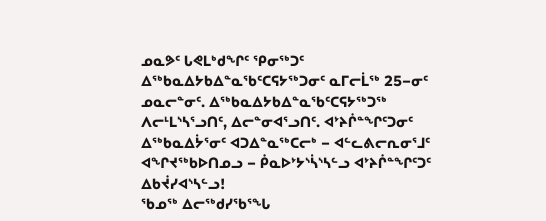ᓄᓇᕗᑦ ᒐᕙᒪᒃᑯᖏᑦ ᕿᓂᖅᑐᑦ ᐃᖅᑲᓇᐃᔭᑲᐃᓐᓇᖃᑦᑕᕋᔭᖅᑐᓂᑦ ᓇᒥᓕᒫᖅ 25−ᓂᑦ ᓄᓇᓕᓐᓂᑦ. ᐃᖅᑲᓇᐃᔭᑲᐃᓐᓇᖃᑦᑕᕋᔭᖅᑐᖅ ᐱᓕᒻᒪᔅᓴᕐᓗᑎᑦ, ᐃᓕᓐᓂᐊᕐᓗᑎᑦ. ᐊᔾᔨᒌᓐᖏᑦᑐᓂᑦ ᐃᖅᑲᓇᐃᔮᕐᓂᑦ ᐊᑐᐃᓐᓇᖅᑕᓕᒃ − ᐊᓪᓚᕕᓕᕆᓂᕐᒧᑦ ᐊᖏᔪᖅᑲᐅᑎᓄᓗ − ᑮᓇᐅᔾᔭᔅᓵᔅᓴᓪᓗ ᐊᔾᔨᒌᓐᖏᑦᑐᑦ ᐃᑲᔫᓯᐊᔅᓴᓪᓗ!
ᖃᓄᖅ ᐃᓕᖅᑯᓯᖃᕐᖓ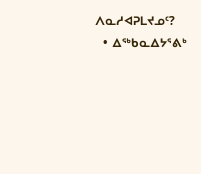ᐱᓇᓱᐊᕈᒪᔪᓄᑦ?
  • ᐃᖅᑲᓇᐃᔭᕐᕕᒃ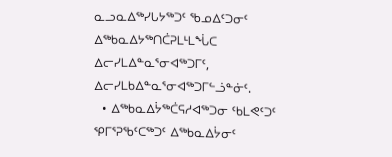ᓇᓗᓇᐃᖅᓯᒐᔭᖅᑐᑦ ᖃᓄᐃᑦᑐᓂᑦ ᐃᖅᑲᓇᐃᔭᖅᑎᑖᕈᒪᒻᒪᖔᑕ ᐃᓕᓯᒪᐃᓐᓇᕐᓂᐊᖅᑐᒥᑦ, ᐃᓕᓯᒪᑲᐃᓐᓇᕐᓂᐊᖅᑐᒥᓪᓘᓐᓃᑦ.
  • ᐃᖅᑲᓇᐃᔮᖅᑖᕋᓱᐊᖅᑐᓂ ᑦᑲᒪᕙᑦᑐᑦ ᕿᒥᕐᕈᖃᑦᑕᖅᑐᑦ ᐃᖅᑲᓇᐃᔮᓂᑦ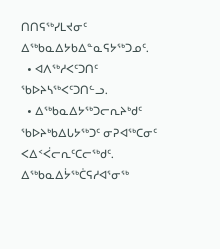ᑎᑎᕋᖅᓯᒪᔪᓂᑦ ᐃᖅᑲᓇᐃᔭᑲᐃᓐᓇᕋᔭᖅᑐᓄᑦ.
  • ᐊᐱᖅᓱᐸᑦᑐᑎᑦ ᖃᐅᔨᓴᖅᐸᑦᑐᑎᓪᓗ.
  • ᐃᖅᑲᓇᐃᔭᖅᑐᓕᕆᔨᒃᑯᑦ ᖃᐅᔨᒃᑲᐃᒐᔭᖅᑐᑦ ᓂᕈᐊᖅᑕᓂᑦ ᐸᐃᑉᐹᓕᕆᑦᑕᓕᖅᑯᑦ.
ᐃᖅᑲᓇᐃᔮᖅᑖᕋᓱᐊᕐᓂᖅ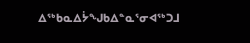ᐃᖅᑲᓇᐃᔮᖑᑲᐃᓐᓇᕐᓂᐊᖅᑐᒧ